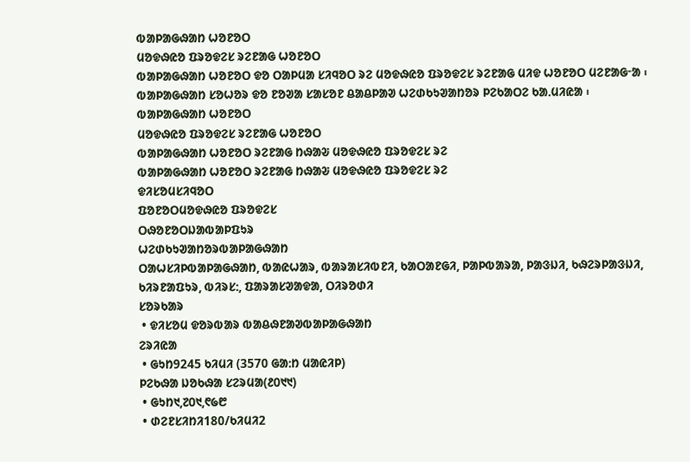ᱵᱟᱞᱟᱜᱷᱟᱴ ᱦᱚᱱᱚᱛ
ᱢᱚᱫᱷᱭᱚ ᱯᱨᱚᱫᱮᱥ ᱨᱮᱱᱟᱜ ᱦᱚᱱᱚᱛ
ᱵᱟᱞᱟᱜᱷᱟᱴ ᱦᱚᱱᱚᱛ ᱫᱚ ᱛᱟᱞᱢᱟ ᱥᱤᱧᱚᱛ ᱨᱮ ᱢᱚᱫᱷᱭᱚ ᱯᱨᱚᱫᱮᱥ ᱨᱮᱱᱟᱜ ᱢᱤᱫ ᱦᱚᱱᱚᱛ ᱢᱮᱱᱟᱜᱼᱟ ᱾ ᱵᱟᱞᱟᱜᱷᱟᱴ ᱥᱚᱦᱚᱨ ᱫᱚ ᱱᱚᱣᱟ ᱥᱟᱥᱚᱱ ᱪᱟᱪᱞᱟᱣ ᱦᱮᱰᱠᱩᱣᱟᱴᱚᱨ ᱞᱮᱠᱟᱛᱮ ᱠᱟᱹᱢᱤᱭᱟ ᱾
ᱵᱟᱞᱟᱜᱷᱟᱴ ᱦᱚᱱᱚᱛ
ᱢᱚᱫᱷᱭᱚ ᱯᱨᱚᱫᱮᱥ ᱨᱮᱱᱟᱜ ᱦᱚᱱᱚᱛ
ᱵᱟᱞᱟᱜᱷᱟᱴ ᱦᱚᱱᱚᱛ ᱨᱮᱱᱟᱜ ᱴᱷᱟᱶ ᱢᱚᱫᱷᱭᱚ ᱯᱨᱚᱫᱮᱥ ᱨᱮ
ᱵᱟᱞᱟᱜᱷᱟᱴ ᱦᱚᱱᱚᱛ ᱨᱮᱱᱟᱜ ᱴᱷᱟᱶ ᱢᱚᱫᱷᱭᱚ ᱯᱨᱚᱫᱮᱥ ᱨᱮ
ᱫᱤᱥᱚᱢᱥᱤᱧᱚᱛ
ᱯᱚᱱᱚᱛᱢᱚᱫᱷᱭᱚ ᱯᱨᱚᱫᱮᱥ
ᱛᱷᱚᱱᱚᱛᱡᱟᱵᱟᱞᱯᱩᱨ
ᱦᱮᱰᱠᱩᱣᱟᱴᱚᱨᱵᱟᱞᱟᱜᱷᱟᱴ
ᱛᱟᱦᱥᱤᱞᱵᱟᱞᱟᱜᱷᱟᱴ, ᱵᱟᱭᱦᱟᱨ, ᱵᱟᱨᱟᱥᱤᱵᱱᱤ, ᱠᱟᱛᱟᱱᱜᱤ, ᱞᱟᱞᱵᱟᱨᱟ, ᱞᱟᱝᱡᱤ, ᱠᱷᱮᱨᱞᱟᱝᱡᱤ, ᱠᱤᱨᱱᱟᱯᱩᱨ, ᱵᱤᱨᱥᱺ, ᱯᱟᱨᱟᱥᱣᱟᱫᱟ, ᱛᱤᱨᱚᱰᱤ
ᱥᱚᱨᱠᱟᱨ
 • ᱫᱤᱥᱚᱢ ᱫᱚᱨᱵᱟᱨ ᱵᱟᱪᱷᱱᱟᱣᱵᱟᱞᱟᱜᱷᱟᱴ
ᱮᱨᱤᱭᱟ
 • ᱜᱩᱴ9245 ᱠᱤᱢᱤ (3570 ᱜᱟᱺᱴ ᱢᱟᱭᱤᱞ)
ᱞᱮᱠᱷᱟ ᱡᱚᱠᱷᱟ ᱥᱮᱨᱢᱟ(᱒᱐᱑᱑)
 • ᱜᱩᱴ᱑,᱗᱐᱑,᱖᱙᱘
 • ᱰᱮᱱᱥᱤᱴᱤ180/ᱠᱤᱢᱤ2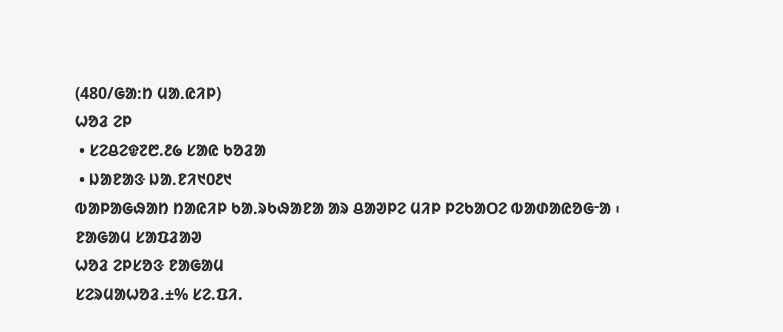(480/ᱜᱟᱺᱴ ᱢᱟᱹᱭᱤᱞ)
ᱦᱚᱲ ᱮᱞ
 • ᱥᱮᱪᱮᱫ᱗᱘.᱒᱙ ᱥᱟᱭ ᱠᱚᱲᱟ
 • ᱡᱟᱱᱟᱝ ᱡᱟᱹᱱᱤ᱑᱐᱒᱑
ᱵᱟᱞᱟᱜᱷᱟᱴ ᱴᱟᱭᱤᱞ ᱠᱟᱹᱨᱠᱷᱟᱱᱟ ᱟᱨ ᱪᱟᱣᱞᱮ ᱢᱤᱞ ᱞᱮᱠᱟᱛᱮ ᱵᱟᱰᱟᱭᱚᱜᱼᱟ ᱾
ᱱᱟᱜᱟᱢ ᱥᱟᱯᱲᱟᱣ
ᱦᱚᱲ ᱮᱞᱥᱚᱝ ᱱᱟᱜᱟᱢ
ᱥᱮᱨᱢᱟᱦᱚᱲ.±% ᱥᱮ.ᱯᱤ.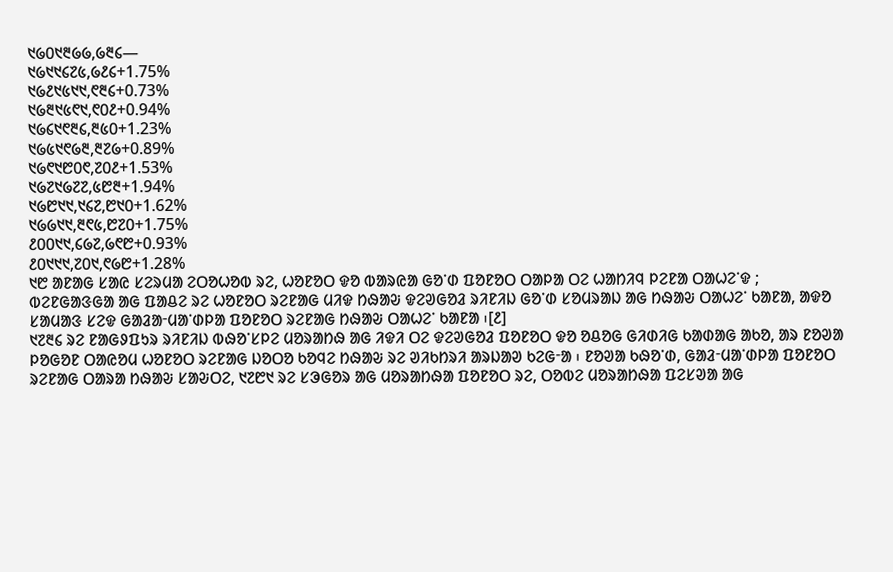᱑᱙᱐᱑᱓᱙᱙,᱙᱓᱔—
᱑᱙᱑᱑᱔᱗᱕,᱙᱒᱔+1.75%
᱑᱙᱒᱑᱕᱑᱑,᱖᱓᱔+0.73%
᱑᱙᱓᱑᱕᱖᱑,᱖᱐᱒+0.94%
᱑᱙᱔᱑᱖᱓᱔,᱓᱕᱐+1.23%
᱑᱙᱕᱑᱖᱙᱓,᱓᱗᱙+0.89%
᱑᱙᱖᱑᱘᱐᱖,᱗᱐᱒+1.53%
᱑᱙᱗᱑᱙᱗᱗,᱕᱘᱓+1.94%
᱑᱙᱘᱑᱑,᱑᱔᱗,᱘᱑᱐+1.62%
᱑᱙᱙᱑᱑,᱓᱖᱕,᱘᱗᱐+1.75%
᱒᱐᱐᱑᱑,᱔᱙᱗,᱙᱖᱘+0.93%
᱒᱐᱑᱑᱑,᱗᱐᱑,᱖᱙᱘+1.28%
᱑᱘ ᱟᱱᱟᱜ ᱥᱟᱭ ᱥᱮᱨᱢᱟ ᱮᱛᱚᱦᱚᱵ ᱨᱮ, ᱦᱚᱱᱚᱛ ᱫᱚ ᱵᱟᱨᱭᱟ ᱜᱚᱸᱰ ᱯᱚᱱᱚᱛ ᱛᱟᱞᱟ ᱛᱮ ᱦᱟᱴᱤᱧ ᱞᱮᱱᱟ ᱛᱟᱦᱮᱸᱫ ; ᱵᱮᱱᱜᱟᱝᱜᱟ ᱟᱜ ᱯᱟᱪᱮ ᱨᱮ ᱦᱚᱱᱚᱛ ᱨᱮᱱᱟᱜ ᱢᱤᱫ ᱴᱷᱟᱶ ᱫᱮᱣᱜᱚᱲ ᱨᱤᱱᱤᱡ ᱜᱚᱸᱰ ᱥᱚᱢᱨᱟᱡ ᱟᱜ ᱴᱷᱟᱶ ᱛᱟᱦᱮᱸ ᱠᱟᱱᱟ, ᱟᱫᱚ ᱥᱟᱢᱟᱝ ᱥᱮᱫ ᱜᱟᱲᱟᱼᱢᱟᱸᱰᱞᱟ ᱯᱚᱱᱚᱛ ᱨᱮᱱᱟᱜ ᱴᱷᱟᱶ ᱛᱟᱦᱮᱸ ᱠᱟᱱᱟ ᱾[᱒]
᱑᱗᱓᱔ ᱨᱮ ᱱᱟᱜᱽᱯᱩᱨ ᱨᱤᱱᱤᱡ ᱵᱷᱚᱸᱥᱞᱮ ᱢᱚᱨᱟᱴᱷ ᱟᱜ ᱤᱫᱤ ᱛᱮ ᱫᱮᱣᱜᱚᱲ ᱯᱚᱱᱚᱛ ᱫᱚ ᱚᱪᱚᱜ ᱜᱤᱰᱤᱜ ᱠᱟᱰᱟᱜ ᱟᱠᱚ, ᱟᱨ ᱱᱚᱣᱟ ᱞᱚᱜᱚᱱ ᱛᱟᱭᱚᱢ ᱦᱚᱱᱚᱛ ᱨᱮᱱᱟᱜ ᱡᱚᱛᱚ ᱠᱚᱧᱮ ᱴᱷᱟᱶ ᱨᱮ ᱣᱤᱠᱴᱨᱤ ᱟᱨᱡᱟᱣ ᱠᱮᱜᱼᱟ ᱾ ᱱᱚᱣᱟ ᱠᱷᱚᱸᱰ, ᱜᱟᱲᱼᱢᱟᱸᱰᱞᱟ ᱯᱚᱱᱚᱛ ᱨᱮᱱᱟᱜ ᱛᱟᱨᱟ ᱴᱷᱟᱶ ᱥᱟᱶᱛᱮ, ᱑᱗᱘᱑ ᱨᱮ ᱥᱳᱜᱚᱨ ᱟᱜ ᱢᱚᱨᱟᱴᱷᱟ ᱯᱚᱱᱚᱛ ᱨᱮ, ᱛᱚᱵᱮ ᱢᱚᱨᱟᱴᱷᱟ ᱯᱮᱥᱣᱟ ᱟᱜ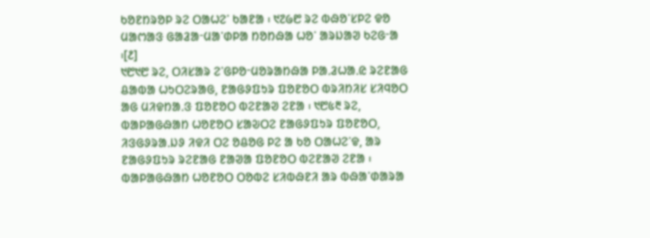ᱠᱚᱱᱴᱨᱚᱞ ᱨᱮ ᱛᱟᱦᱮᱸ ᱠᱟᱱᱟ ᱾ ᱑᱗᱙᱘ ᱨᱮ ᱵᱷᱚᱸᱥᱞᱮ ᱫᱚ ᱢᱟᱬᱟᱝ ᱜᱟᱲᱟᱼᱢᱟᱸᱰᱞᱟ ᱴᱚᱴᱷᱟ ᱦᱚᱸ ᱟᱨᱡᱟᱣ ᱠᱮᱜᱼᱟ ᱾[᱒]
᱑᱘᱑᱘ ᱨᱮ, ᱛᱤᱥᱟᱨ ᱮᱸᱜᱞᱚᱼᱢᱚᱨᱟᱴᱷᱟ ᱞᱟᱹᱲᱦᱟᱹᱭ ᱨᱮᱱᱟᱜ ᱪᱟᱵᱟ ᱦᱩᱛᱮᱨᱟᱜ, ᱱᱟᱜᱽᱯᱩᱨ ᱯᱚᱱᱚᱛ ᱵᱨᱤᱴᱤᱥ ᱥᱤᱧᱚᱛ ᱟᱜ ᱢᱤᱫᱴᱟᱹᱝ ᱯᱚᱱᱚᱛ ᱵᱮᱱᱟᱣ ᱮᱱᱟ ᱾ ᱑᱘᱕᱓ ᱨᱮ, ᱵᱟᱞᱟᱜᱷᱟᱴ ᱦᱚᱱᱚᱛ ᱥᱟᱶᱛᱮ ᱱᱟᱜᱽᱯᱩᱨ ᱯᱚᱱᱚᱛ, ᱤᱝᱜᱽᱨᱟᱹᱡᱽ ᱤᱫᱤ ᱛᱮ ᱚᱪᱚᱜ ᱞᱮ ᱟ ᱠᱚ ᱛᱟᱦᱮᱸᱫ, ᱟᱨ ᱱᱟᱜᱽᱯᱩᱨ ᱨᱮᱱᱟᱜ ᱱᱟᱣᱟ ᱯᱚᱱᱚᱛ ᱵᱮᱱᱟᱣ ᱮᱱᱟ ᱾ ᱵᱟᱞᱟᱜᱷᱟᱴ ᱦᱚᱱᱚᱛ ᱛᱚᱵᱮ ᱥᱤᱵᱷᱱᱤ ᱟᱨ ᱵᱷᱟᱸᱰᱟᱨᱟ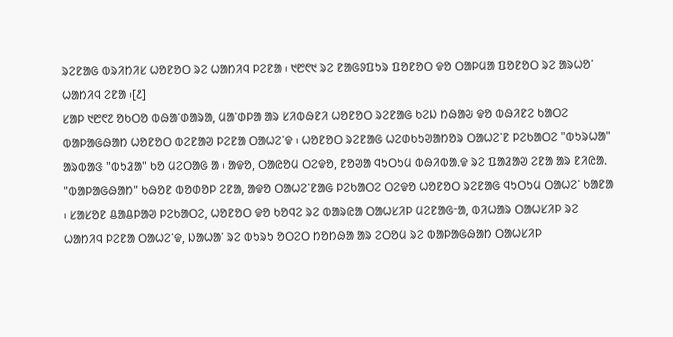ᱨᱮᱱᱟᱜ ᱵᱨᱤᱴᱤᱥ ᱦᱚᱱᱚᱛ ᱨᱮ ᱦᱟᱴᱤᱧ ᱞᱮᱱᱟ ᱾ ᱑᱘᱖᱑ ᱨᱮ ᱱᱟᱜᱽᱯᱩᱨ ᱯᱚᱱᱚᱛ ᱫᱚ ᱛᱟᱞᱢᱟ ᱯᱚᱱᱚᱛ ᱨᱮ ᱟᱨᱦᱚᱸ ᱦᱟᱴᱤᱧ ᱮᱱᱟ ᱾[᱒]
ᱥᱟᱞ ᱑᱘᱖᱗ ᱚᱠᱛᱚ ᱵᱷᱟᱸᱰᱟᱨᱟ, ᱢᱟᱸᱰᱞᱟ ᱟᱨ ᱥᱤᱵᱷᱱᱤ ᱦᱚᱱᱚᱛ ᱨᱮᱱᱟᱜ ᱠᱮᱡ ᱴᱷᱟᱶ ᱫᱚ ᱵᱷᱤᱱᱮ ᱠᱟᱛᱮ ᱵᱟᱞᱟᱜᱷᱟᱴ ᱦᱚᱱᱚᱛ ᱵᱮᱱᱟᱣ ᱞᱮᱱᱟ ᱛᱟᱦᱮᱸᱫ ᱾ ᱦᱚᱱᱚᱛ ᱨᱮᱱᱟᱜ ᱦᱮᱰᱠᱩᱣᱟᱴᱚᱨ ᱛᱟᱦᱮᱸᱱ ᱞᱮᱠᱟᱛᱮ "ᱵᱩᱨᱦᱟ" ᱟᱨᱵᱟᱝ "ᱵᱩᱲᱟ" ᱠᱚ ᱢᱮᱛᱟᱜ ᱟ ᱾ ᱟᱫᱚ, ᱛᱟᱭᱚᱢ ᱛᱮᱫᱚ, ᱱᱚᱣᱟ ᱧᱩᱛᱩᱢ ᱵᱷᱤᱵᱟᱹᱫ ᱨᱮ ᱯᱟᱲᱟᱣ ᱮᱱᱟ ᱟᱨ ᱱᱤᱭᱟᱹ "ᱵᱟᱞᱟᱜᱷᱟᱴ" ᱠᱷᱚᱱ ᱵᱚᱰᱚᱞ ᱮᱱᱟ, ᱟᱫᱚ ᱛᱟᱦᱮᱸᱱᱟᱜ ᱞᱮᱠᱟᱛᱮ ᱛᱮᱫᱚ ᱦᱚᱱᱚᱛ ᱨᱮᱱᱟᱜ ᱧᱩᱛᱩᱢ ᱛᱟᱦᱮᱸ ᱠᱟᱱᱟ ᱾ ᱥᱟᱥᱚᱱ ᱪᱟᱪᱞᱟᱣ ᱞᱮᱠᱟᱛᱮ, ᱦᱚᱱᱚᱛ ᱫᱚ ᱠᱚᱧᱮ ᱨᱮ ᱵᱟᱨᱭᱟ ᱛᱟᱦᱥᱤᱞ ᱢᱮᱱᱟᱜᱼᱟ, ᱵᱤᱦᱟᱨ ᱛᱟᱦᱥᱤᱞ ᱨᱮ ᱦᱟᱴᱤᱧ ᱞᱮᱱᱟ ᱛᱟᱦᱮᱸᱫ, ᱡᱟᱦᱟᱸ ᱨᱮ ᱵᱩᱨᱩ ᱚᱛᱮᱛ ᱴᱚᱴᱷᱟ ᱟᱨ ᱮᱛᱚᱢ ᱨᱮ ᱵᱟᱞᱟᱜᱷᱟᱴ ᱛᱟᱦᱥᱤᱞ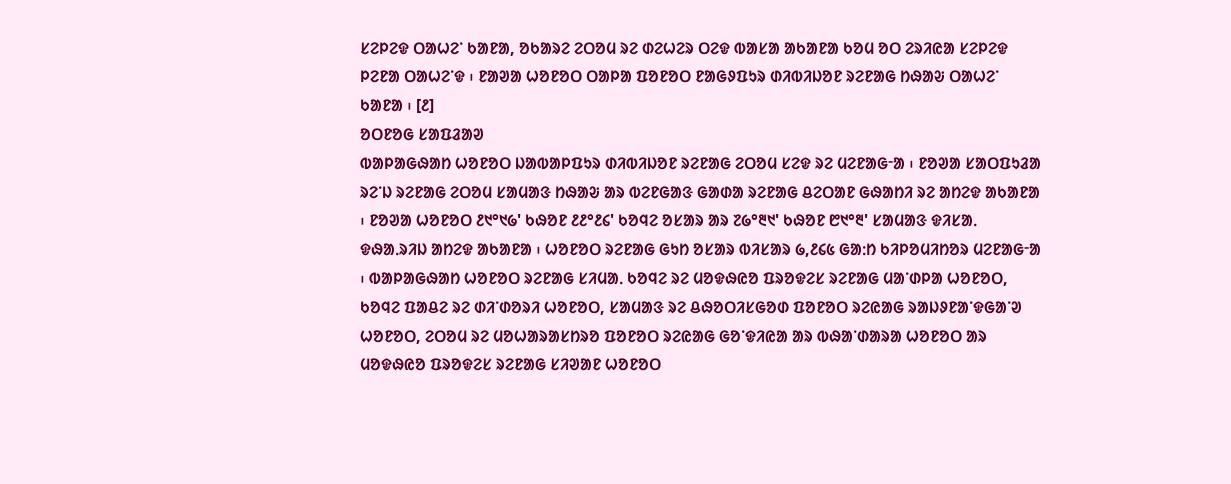ᱥᱮᱞᱮᱫ ᱛᱟᱦᱮᱸ ᱠᱟᱱᱟ, ᱚᱠᱟᱨᱮ ᱮᱛᱚᱢ ᱨᱮ ᱰᱮᱦᱮᱨ ᱛᱮᱫ ᱵᱟᱥᱟ ᱟᱠᱟᱱᱟ ᱠᱚᱢ ᱚᱛ ᱮᱨᱤᱭᱟ ᱥᱮᱞᱮᱫ ᱞᱮᱱᱟ ᱛᱟᱦᱮᱸᱫ ᱾ ᱱᱟᱣᱟ ᱦᱚᱱᱚᱛ ᱛᱟᱞᱟ ᱯᱚᱱᱚᱛ ᱱᱟᱜᱽᱯᱩᱨ ᱰᱤᱵᱤᱡᱚᱱ ᱨᱮᱱᱟᱜ ᱴᱷᱟᱶ ᱛᱟᱦᱮᱸ ᱠᱟᱱᱟ ᱾ [᱒]
ᱚᱛᱱᱚᱜ ᱥᱟᱯᱲᱟᱣ
ᱵᱟᱞᱟᱜᱷᱟᱴ ᱦᱚᱱᱚᱛ ᱡᱟᱵᱟᱞᱯᱩᱨ ᱰᱤᱵᱤᱡᱚᱱ ᱨᱮᱱᱟᱜ ᱮᱛᱚᱢ ᱥᱮᱫ ᱨᱮ ᱢᱮᱱᱟᱜᱼᱟ ᱾ ᱱᱚᱣᱟ ᱥᱟᱛᱯᱩᱲᱟ ᱨᱮᱸᱡ ᱨᱮᱱᱟᱜ ᱮᱛᱚᱢ ᱥᱟᱢᱟᱝ ᱴᱷᱟᱶ ᱟᱨ ᱵᱮᱱᱜᱟᱝ ᱜᱟᱰᱟ ᱨᱮᱱᱟᱜ ᱪᱮᱛᱟᱱ ᱜᱷᱟᱴᱤ ᱨᱮ ᱟᱴᱮᱫ ᱟᱠᱟᱱᱟ ᱾ ᱱᱚᱣᱟ ᱦᱚᱱᱚᱛ ᱒᱑°᱑᱙' ᱠᱷᱚᱱ ᱒᱒°᱒᱔' ᱠᱚᱧᱮ ᱚᱥᱟᱨ ᱟᱨ ᱗᱙°᱓᱑' ᱠᱷᱚᱱ ᱘᱑°᱓' ᱥᱟᱢᱟᱝ ᱫᱤᱥᱟᱹ ᱫᱷᱟᱹᱨᱤᱡ ᱟᱴᱮᱫ ᱟᱠᱟᱱᱟ ᱾ ᱦᱚᱱᱚᱛ ᱨᱮᱱᱟᱜ ᱜᱩᱴ ᱚᱥᱟᱨ ᱵᱤᱥᱟᱨ ᱙,᱒᱔᱕ ᱜᱟᱺᱴ ᱠᱤᱞᱚᱢᱤᱴᱚᱨ ᱢᱮᱱᱟᱜᱼᱟ ᱾ ᱵᱟᱞᱟᱜᱷᱟᱴ ᱦᱚᱱᱚᱛ ᱨᱮᱱᱟᱜ ᱥᱤᱢᱟᱹ ᱠᱚᱧᱮ ᱨᱮ ᱢᱚᱫᱷᱭᱚ ᱯᱨᱚᱫᱮᱥ ᱨᱮᱱᱟᱜ ᱢᱟᱸᱰᱞᱟ ᱦᱚᱱᱚᱛ, ᱠᱚᱧᱮ ᱯᱟᱪᱮ ᱨᱮ ᱰᱤᱸᱰᱚᱨᱤ ᱦᱚᱱᱚᱛ, ᱥᱟᱢᱟᱝ ᱨᱮ ᱪᱷᱚᱛᱤᱥᱜᱚᱰ ᱯᱚᱱᱚᱛ ᱨᱮᱭᱟᱜ ᱨᱟᱡᱽᱱᱟᱸᱫᱜᱟᱸᱣ ᱦᱚᱱᱚᱛ, ᱮᱛᱚᱢ ᱨᱮ ᱢᱚᱦᱟᱨᱟᱥᱴᱨᱚ ᱯᱚᱱᱚᱛ ᱨᱮᱭᱟᱜ ᱜᱚᱸᱫᱤᱭᱟ ᱟᱨ ᱵᱷᱟᱸᱰᱟᱨᱟ ᱦᱚᱱᱚᱛ ᱟᱨ ᱢᱚᱫᱷᱭᱚ ᱯᱨᱚᱫᱮᱥ ᱨᱮᱱᱟᱜ ᱥᱤᱣᱟᱱ ᱦᱚᱱᱚᱛ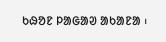ᱠᱷᱚᱱ ᱞᱟᱜᱟᱣ ᱟᱠᱟᱱᱟ ᱾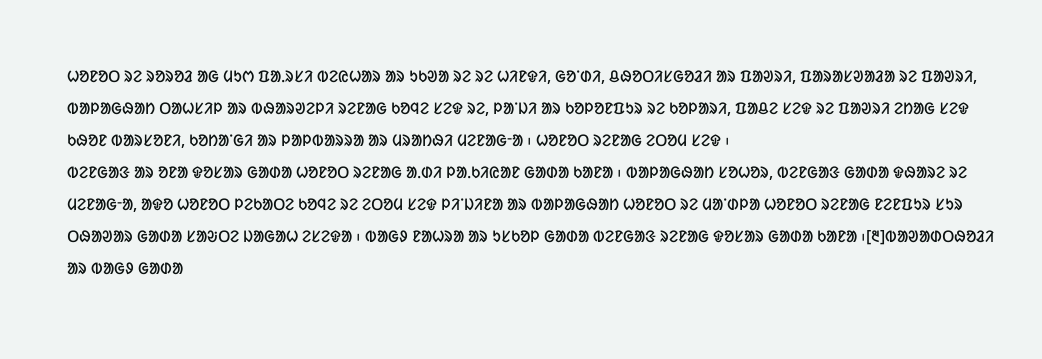ᱦᱚᱱᱚᱛ ᱨᱮ ᱨᱚᱨᱚᱲ ᱟᱜ ᱢᱩᱬ ᱯᱟᱹᱨᱥᱤ ᱵᱮᱭᱦᱟᱨ ᱟᱨ ᱩᱠᱣᱟ ᱨᱮ ᱨᱮ ᱦᱤᱱᱫᱤ, ᱜᱚᱸᱰᱤ, ᱪᱷᱚᱛᱤᱥᱜᱚᱲᱤ ᱟᱨ ᱯᱟᱣᱨᱤ, ᱯᱟᱨᱟᱥᱣᱟᱲᱟ ᱨᱮ ᱯᱟᱣᱨᱤ, ᱵᱟᱞᱟᱜᱷᱟᱴ ᱛᱟᱦᱥᱤᱞ ᱟᱨ ᱵᱷᱟᱨᱣᱮᱞᱤ ᱨᱮᱱᱟᱜ ᱠᱚᱧᱮ ᱥᱮᱫ ᱨᱮ, ᱞᱟᱸᱡᱤ ᱟᱨ ᱠᱚᱞᱚᱱᱯᱩᱨ ᱨᱮ ᱠᱚᱞᱟᱨᱤ, ᱯᱟᱪᱮ ᱥᱮᱫ ᱨᱮ ᱯᱟᱣᱨᱤ ᱮᱴᱟᱜ ᱥᱮᱫ ᱠᱷᱚᱱ ᱵᱟᱨᱥᱚᱱᱤ, ᱠᱚᱴᱟᱸᱜᱤ ᱟᱨ ᱞᱟᱞᱵᱟᱨᱨᱟ ᱟᱨ ᱢᱨᱟᱴᱷᱤ ᱢᱮᱱᱟᱜᱼᱟ ᱾ ᱦᱚᱱᱚᱛ ᱨᱮᱱᱟᱜ ᱮᱛᱚᱢ ᱥᱮᱫ ᱾
ᱵᱮᱱᱜᱟᱝ ᱟᱨ ᱚᱱᱟ ᱫᱚᱥᱟᱨ ᱜᱟᱰᱟ ᱦᱚᱱᱚᱛ ᱨᱮᱱᱟᱜ ᱟᱹᱰᱤ ᱞᱟᱹᱠᱤᱭᱟᱱ ᱜᱟᱰᱟ ᱠᱟᱱᱟ ᱾ ᱵᱟᱞᱟᱜᱷᱟᱴ ᱥᱚᱦᱚᱨ, ᱵᱮᱱᱜᱟᱝ ᱜᱟᱰᱟ ᱫᱷᱟᱨᱮ ᱨᱮ ᱢᱮᱱᱟᱜᱼᱟ, ᱟᱫᱚ ᱦᱚᱱᱚᱛ ᱞᱮᱠᱟᱛᱮ ᱠᱚᱧᱮ ᱨᱮ ᱮᱛᱚᱢ ᱥᱮᱫ ᱞᱤᱸᱡᱤᱱᱟ ᱟᱨ ᱵᱟᱞᱟᱜᱷᱟᱴ ᱦᱚᱱᱚᱛ ᱨᱮ ᱢᱟᱸᱰᱞᱟ ᱦᱚᱱᱚᱛ ᱨᱮᱱᱟᱜ ᱱᱮᱱᱯᱩᱨ ᱥᱩᱨ ᱛᱷᱟᱣᱟᱨ ᱜᱟᱰᱟ ᱥᱟᱶᱛᱮ ᱡᱟᱜᱟᱦ ᱮᱥᱮᱫᱟ ᱾ ᱵᱟᱜᱽ ᱱᱟᱦᱨᱟ ᱟᱨ ᱩᱥᱠᱚᱞ ᱜᱟᱰᱟ ᱵᱮᱱᱜᱟᱝ ᱨᱮᱱᱟᱜ ᱫᱚᱥᱟᱨ ᱜᱟᱰᱟ ᱠᱟᱱᱟ ᱾[᱓]ᱵᱟᱣᱟᱰᱛᱷᱚᱲᱤ ᱟᱨ ᱵᱟᱜᱽ ᱜᱟᱰᱟ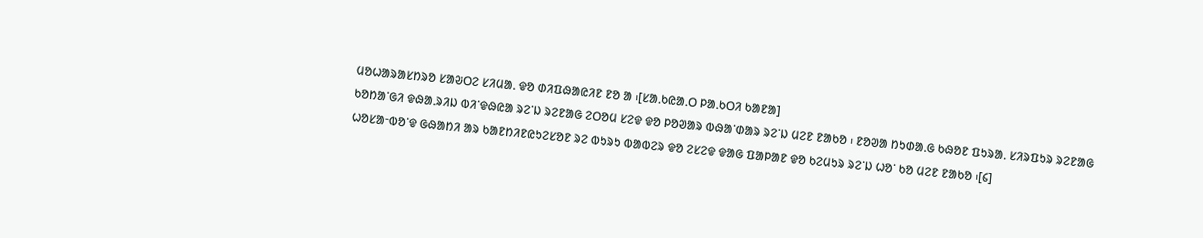ᱢᱚᱦᱟᱨᱟᱥᱴᱨᱚ ᱥᱟᱶᱛᱮ ᱥᱤᱢᱟᱹ ᱫᱚ ᱰᱤᱯᱷᱟᱭᱤᱱ ᱱᱚ ᱟ ᱾[ᱥᱟᱹᱠᱭᱟᱹᱛ ᱞᱟᱹᱠᱛᱤ ᱠᱟᱱᱟ]
ᱠᱚᱴᱟᱸᱜᱤ ᱫᱷᱟᱹᱨᱤᱡ ᱵᱤᱸᱫᱷᱭᱟ ᱨᱮᱸᱡ ᱨᱮᱱᱟᱜ ᱮᱛᱚᱢ ᱥᱮᱫ ᱫᱚ ᱞᱚᱣᱟᱨ ᱵᱷᱟᱸᱰᱟᱨ ᱨᱮᱸᱡ ᱢᱮᱱ ᱱᱟᱠᱚ ᱾ ᱱᱚᱣᱟ ᱴᱩᱰᱟᱹᱜ ᱠᱷᱚᱱ ᱯᱩᱨᱟᱹ ᱥᱤᱨᱯᱩᱨ ᱨᱮᱱᱟᱜ ᱦᱚᱥᱟᱼᱵᱚᱸᱫ ᱜᱷᱟᱴᱤ ᱟᱨ ᱠᱟᱱᱴᱤᱱᱭᱩᱮᱥᱚᱱ ᱨᱮ ᱵᱩᱨᱩ ᱵᱟᱵᱮᱨ ᱫᱚ ᱮᱥᱮᱫ ᱫᱟᱜ ᱯᱟᱞᱟᱱ ᱫᱚ ᱠᱮᱢᱩᱨ ᱨᱮᱸᱡ ᱦᱚᱸ ᱠᱚ ᱢᱮᱱ ᱱᱟᱠᱚ ᱾[᱔]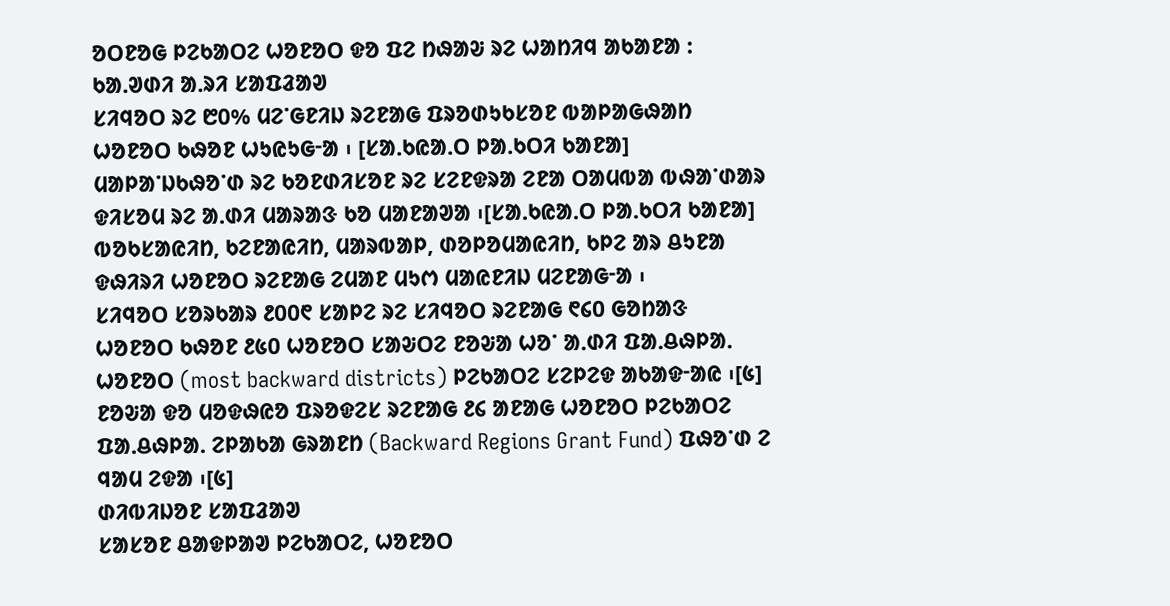ᱚᱛᱱᱚᱜ ᱞᱮᱠᱟᱛᱮ ᱦᱚᱱᱚᱛ ᱫᱚ ᱯᱮ ᱴᱷᱟᱶ ᱨᱮ ᱦᱟᱴᱤᱧ ᱟᱠᱟᱱᱟ :
ᱠᱟᱹᱣᱰᱤ ᱟᱹᱨᱤ ᱥᱟᱯᱲᱟᱣ
ᱥᱤᱧᱚᱛ ᱨᱮ ᱘᱐% ᱢᱮᱸᱜᱱᱤᱡ ᱨᱮᱱᱟᱜ ᱯᱨᱚᱰᱩᱠᱥᱚᱱ ᱵᱟᱞᱟᱜᱷᱟᱴ ᱦᱚᱱᱚᱛ ᱠᱷᱚᱱ ᱦᱩᱭᱩᱜᱼᱟ ᱾ [ᱥᱟᱹᱠᱭᱟᱹᱛ ᱞᱟᱹᱠᱛᱤ ᱠᱟᱱᱟ] ᱢᱟᱞᱟᱸᱡᱠᱷᱚᱸᱰ ᱨᱮ ᱠᱚᱱᱰᱤᱥᱚᱱ ᱨᱮ ᱥᱮᱱᱫᱨᱟ ᱮᱱᱟ ᱛᱟᱢᱵᱟ ᱵᱷᱟᱸᱰᱟᱨ ᱫᱤᱥᱚᱢ ᱨᱮ ᱟᱹᱰᱤ ᱢᱟᱨᱟᱝ ᱠᱚ ᱢᱟᱱᱟᱣᱟ ᱾[ᱥᱟᱹᱠᱭᱟᱹᱛ ᱞᱟᱹᱠᱛᱤ ᱠᱟᱱᱟ] ᱵᱚᱠᱥᱟᱭᱤᱴ, ᱠᱮᱱᱟᱭᱤᱴ, ᱢᱟᱨᱵᱟᱞ, ᱰᱚᱞᱚᱢᱟᱭᱤᱴ, ᱠᱞᱮ ᱟᱨ ᱪᱩᱱᱟ ᱫᱷᱤᱨᱤ ᱦᱚᱱᱚᱛ ᱨᱮᱱᱟᱜ ᱮᱢᱟᱱ ᱢᱩᱬ ᱢᱟᱭᱱᱤᱡ ᱢᱮᱱᱟᱜᱼᱟ ᱾
ᱥᱤᱧᱚᱛ ᱥᱚᱨᱠᱟᱨ ᱒᱐᱐᱖ ᱥᱟᱞᱮ ᱨᱮ ᱥᱤᱧᱚᱛ ᱨᱮᱱᱟᱜ ᱖᱔᱐ ᱜᱚᱴᱟᱝ ᱦᱚᱱᱚᱛ ᱠᱷᱚᱱ ᱒᱕᱐ ᱦᱚᱱᱚᱛ ᱥᱟᱶᱛᱮ ᱱᱚᱶᱟ ᱦᱚᱸ ᱟᱹᱰᱤ ᱯᱟᱹᱪᱷᱞᱟᱹ ᱦᱚᱱᱚᱛ (most backward districts) ᱞᱮᱠᱟᱛᱮ ᱥᱮᱞᱮᱫ ᱟᱠᱟᱫᱼᱟᱭ ᱾[᱕] ᱱᱚᱶᱟ ᱫᱚ ᱢᱚᱫᱷᱭᱚ ᱯᱨᱚᱫᱮᱥ ᱨᱮᱱᱟᱜ ᱒᱔ ᱟᱱᱟᱜ ᱦᱚᱱᱚᱛ ᱞᱮᱠᱟᱛᱮ ᱯᱟᱹᱪᱷᱞᱟᱹ ᱮᱞᱟᱠᱟ ᱜᱨᱟᱱᱴ (Backward Regions Grant Fund) ᱯᱷᱚᱸᱰ ᱮ ᱧᱟᱢ ᱮᱫᱟ ᱾[᱕]
ᱰᱤᱵᱤᱡᱚᱱ ᱥᱟᱯᱲᱟᱣ
ᱥᱟᱥᱚᱱ ᱪᱟᱫᱞᱟᱣ ᱞᱮᱠᱟᱛᱮ, ᱦᱚᱱᱚᱛ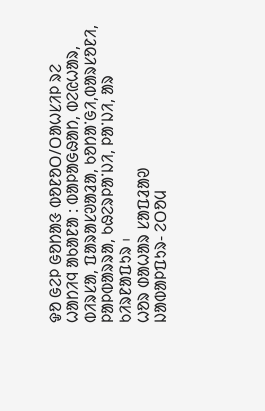ᱫᱚ ᱜᱮᱞ ᱜᱚᱴᱟᱝ ᱵᱚᱱᱚᱛ/ᱛᱟᱦᱥᱤᱞ ᱨᱮ ᱦᱟᱴᱤᱧ ᱟᱠᱟᱱᱟ : ᱵᱟᱞᱟᱜᱷᱟᱴ, ᱵᱮᱭᱦᱟᱨ, ᱵᱤᱨᱥᱟ, ᱯᱟᱨᱟᱥᱣᱟᱲᱟ, ᱠᱚᱴᱟᱸᱜᱤ,ᱵᱟᱨᱥᱚᱱᱤ, ᱞᱟᱞᱵᱟᱨᱨᱟ, ᱠᱷᱮᱨᱞᱟᱸᱡᱤ, ᱞᱟᱸᱡᱤ, ᱟᱨ ᱠᱤᱨᱱᱟᱯᱩᱨ ᱾
ᱦᱚᱨ ᱰᱟᱦᱟᱨ ᱥᱟᱯᱲᱟᱣ
ᱡᱟᱵᱟᱞᱯᱩᱨ- ᱮᱛᱚᱢ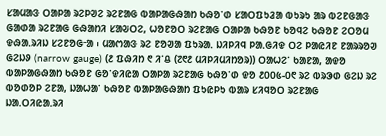ᱥᱟᱢᱟᱝ ᱛᱟᱞᱟ ᱨᱮᱞᱣᱮ ᱨᱮᱱᱟᱜ ᱵᱟᱞᱟᱜᱷᱟᱴ ᱠᱷᱚᱸᱰ ᱥᱟᱛᱯᱩᱲᱟ ᱵᱩᱨᱩ ᱟᱨ ᱵᱮᱱᱜᱟᱝ ᱜᱟᱰᱟ ᱨᱮᱱᱟᱜ ᱜᱷᱟᱴᱤ ᱥᱟᱶᱛᱮ, ᱦᱚᱱᱚᱛ ᱨᱮᱱᱟᱜ ᱛᱟᱞᱟ ᱠᱷᱚᱱ ᱠᱚᱧᱮ ᱠᱷᱚᱱ ᱮᱛᱚᱢ ᱫᱷᱟᱹᱨᱤᱡ ᱥᱮᱱᱚᱜᱼᱟ ᱾ ᱢᱟᱬᱟᱝ ᱨᱮ ᱱᱚᱣᱟ ᱯᱩᱨᱟᱹ ᱡᱤᱞᱤᱧ ᱞᱟᱹᱜᱤᱫ ᱛᱮ ᱞᱟᱭᱤᱱ ᱱᱟᱨᱨᱚᱣ ᱜᱮᱡᱽ (narrow gauge) (᱒ ᱯᱷᱤᱴ ᱖ ᱤᱸᱪ (᱗᱖᱒ ᱢᱤᱞᱤᱢᱤᱴᱚᱨ)) ᱛᱟᱦᱮᱸ ᱠᱟᱱᱟ, ᱟᱫᱚ ᱵᱟᱞᱟᱜᱷᱟᱴ ᱠᱷᱚᱱ ᱜᱚᱸᱫᱤᱭᱟ ᱛᱟᱞᱟ ᱨᱮᱱᱟᱜ ᱠᱷᱚᱸᱰ ᱫᱚ ᱒᱐᱐᱕-᱐᱖ ᱨᱮ ᱵᱨᱳᱰ ᱜᱮᱡ ᱨᱮ ᱵᱚᱰᱚᱞ ᱮᱱᱟ, ᱡᱟᱦᱟᱸ ᱠᱷᱚᱱ ᱵᱟᱞᱟᱜᱷᱟᱴ ᱯᱩᱭᱞᱩ ᱵᱟᱨ ᱥᱤᱧᱚᱛ ᱨᱮᱱᱟᱜ ᱡᱟᱹᱛᱤᱭᱟᱹᱨᱤ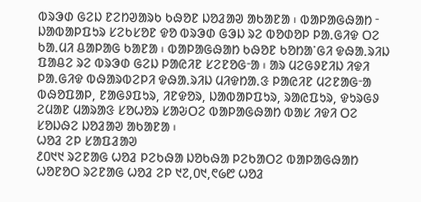ᱵᱨᱳᱰ ᱜᱮᱡ ᱱᱮᱴᱣᱟᱨᱠ ᱠᱷᱚᱱ ᱡᱚᱲᱟᱣ ᱟᱠᱟᱱᱟ ᱾ ᱵᱟᱞᱟᱜᱷᱟᱴ ᱼ ᱡᱟᱵᱟᱞᱯᱩᱨ ᱥᱮᱠᱥᱚᱱ ᱫᱚ ᱵᱨᱳᱰ ᱜᱳᱡ ᱨᱮ ᱵᱚᱰᱚᱞ ᱞᱟᱹᱜᱤᱫ ᱛᱮ ᱠᱟᱹᱢᱤ ᱪᱟᱞᱟᱜ ᱠᱟᱱᱟ ᱾ ᱵᱟᱞᱟᱜᱷᱟᱴ ᱠᱷᱚᱱ ᱠᱚᱴᱟᱸᱜᱤ ᱫᱷᱟᱹᱨᱤᱡ ᱯᱟᱪᱮ ᱨᱮ ᱵᱨᱳᱰ ᱜᱮᱡ ᱞᱟᱭᱤᱱ ᱥᱮᱱᱚᱜᱼᱟ ᱾ ᱟᱨ ᱢᱮᱜᱽᱱᱤᱡ ᱤᱫᱤ ᱞᱟᱹᱜᱤᱫ ᱵᱷᱟᱨᱵᱮᱞᱤ ᱫᱷᱟᱹᱨᱤᱡ ᱢᱤᱫᱴᱟᱹᱝ ᱞᱟᱭᱤᱱ ᱢᱮᱱᱟᱜᱼᱟ
ᱵᱷᱚᱯᱟᱞ, ᱱᱟᱜᱽᱯᱩᱨ, ᱤᱱᱫᱚᱨ, ᱡᱟᱵᱟᱞᱯᱩᱨ, ᱨᱟᱭᱯᱩᱨ, ᱫᱩᱨᱜᱽ ᱮᱢᱟᱱ ᱢᱟᱨᱟᱝ ᱥᱚᱦᱚᱨ ᱥᱟᱶᱛᱮ ᱵᱟᱞᱟᱜᱷᱟᱴ ᱵᱟᱥ ᱤᱫᱤ ᱛᱮ ᱥᱚᱡᱷᱮ ᱡᱚᱲᱟᱣ ᱟᱠᱟᱱᱟ ᱾
ᱦᱚᱲ ᱮᱞ ᱥᱟᱯᱲᱟᱣ
᱒᱐᱑᱑ ᱨᱮᱱᱟᱜ ᱦᱚᱲ ᱞᱮᱠᱷᱟ ᱡᱚᱠᱷᱟ ᱞᱮᱠᱟᱛᱮ ᱵᱟᱞᱟᱜᱷᱟᱴ ᱦᱚᱱᱚᱛ ᱨᱮᱱᱟᱜ ᱦᱚᱲ ᱮᱞ ᱑᱗,᱐᱑,᱖᱙᱘ ᱦᱚᱲ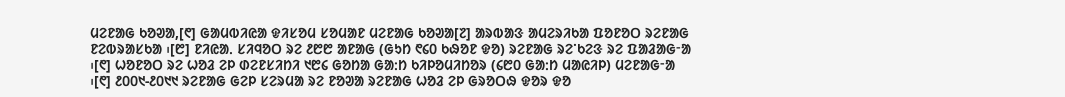ᱢᱮᱱᱟᱜ ᱠᱚᱣᱟ,[᱖] ᱜᱟᱢᱵᱤᱭᱟ ᱫᱤᱥᱚᱢ ᱥᱚᱢᱟᱱ ᱢᱮᱱᱟᱜ ᱠᱚᱣᱟ[᱗] ᱟᱨᱵᱟᱝ ᱟᱢᱮᱨᱤᱠᱟ ᱯᱚᱱᱚᱛ ᱨᱮᱱᱟᱜ ᱱᱮᱵᱨᱟᱥᱠᱟ ᱾[᱘] ᱱᱤᱭᱟᱹ ᱥᱤᱧᱚᱛ ᱨᱮ ᱒᱘᱘ ᱟᱱᱟᱜ (ᱜᱩᱴ ᱖᱔᱐ ᱠᱷᱚᱱ ᱫᱚ) ᱨᱮᱱᱟᱜ ᱨᱮᱸᱠᱮᱝ ᱨᱮ ᱯᱟᱲᱟᱜᱼᱟ ᱾[᱖] ᱦᱚᱱᱚᱛ ᱨᱮ ᱦᱚᱲ ᱮᱞ ᱰᱮᱱᱥᱤᱴᱤ ᱑᱘᱔ ᱜᱚᱴᱟ ᱜᱟᱺᱴ ᱠᱤᱞᱚᱢᱤᱴᱚᱨ (᱔᱘᱐ ᱜᱟᱺᱴ ᱢᱟᱭᱤᱞ) ᱢᱮᱱᱟᱜᱼᱟ ᱾[᱖] ᱒᱐᱐᱑-᱒᱐᱑᱑ ᱨᱮᱱᱟᱜ ᱜᱮᱞ ᱥᱮᱨᱢᱟ ᱨᱮ ᱱᱚᱣᱟ ᱨᱮᱱᱟᱜ ᱦᱚᱲ ᱮᱞ ᱜᱨᱚᱛᱷ ᱫᱚᱨ ᱫᱚ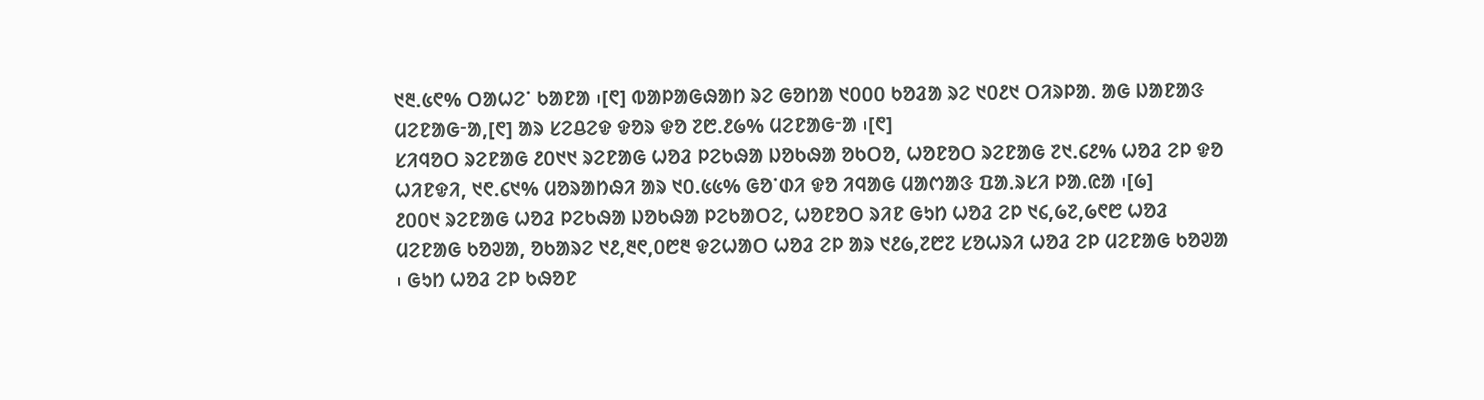᱑᱓.᱕᱖% ᱛᱟᱦᱮᱸ ᱠᱟᱱᱟ ᱾[᱖] ᱵᱟᱞᱟᱜᱷᱟᱴ ᱨᱮ ᱜᱚᱴᱟ ᱑᱐᱐᱐ ᱠᱚᱲᱟ ᱨᱮ ᱑᱐᱒᱑ ᱛᱤᱨᱞᱟᱹ ᱟᱜ ᱡᱟᱱᱟᱝ ᱢᱮᱱᱟᱜᱼᱟ,[᱖] ᱟᱨ ᱥᱮᱪᱮᱫ ᱫᱚᱨ ᱫᱚ ᱗᱘.᱒᱙% ᱢᱮᱱᱟᱜᱼᱟ ᱾[᱖]
ᱥᱤᱧᱚᱛ ᱨᱮᱱᱟᱜ ᱒᱐᱑᱑ ᱨᱮᱱᱟᱜ ᱦᱚᱲ ᱞᱮᱠᱷᱟ ᱡᱚᱠᱷᱟ ᱚᱠᱛᱚ, ᱦᱚᱱᱚᱛ ᱨᱮᱱᱟᱜ ᱗᱑.᱔᱒% ᱦᱚᱲ ᱮᱞ ᱫᱚ ᱦᱤᱱᱫᱤ, ᱑᱖.᱔᱑% ᱢᱚᱨᱟᱴᱷᱤ ᱟᱨ ᱑᱐.᱕᱕% ᱜᱚᱸᱰᱤ ᱫᱚ ᱤᱧᱟᱜ ᱢᱟᱬᱟᱝ ᱯᱟᱹᱨᱥᱤ ᱞᱟᱹᱭᱟ ᱾[᱙]
᱒᱐᱐᱑ ᱨᱮᱱᱟᱜ ᱦᱚᱲ ᱞᱮᱠᱷᱟ ᱡᱚᱠᱷᱟ ᱞᱮᱠᱟᱛᱮ, ᱦᱚᱱᱚᱛ ᱨᱤᱱ ᱜᱩᱴ ᱦᱚᱲ ᱮᱞ ᱑᱔,᱙᱗,᱙᱖᱘ ᱦᱚᱲ ᱢᱮᱱᱟᱜ ᱠᱚᱣᱟ, ᱚᱠᱟᱨᱮ ᱑᱒,᱓᱖,᱐᱘᱓ ᱫᱮᱦᱟᱛ ᱦᱚᱲ ᱮᱞ ᱟᱨ ᱑᱒᱙,᱗᱘᱗ ᱥᱚᱦᱨᱤ ᱦᱚᱲ ᱮᱞ ᱢᱮᱱᱟᱜ ᱠᱚᱣᱟ ᱾ ᱜᱩᱴ ᱦᱚᱲ ᱮᱞ ᱠᱷᱚᱱ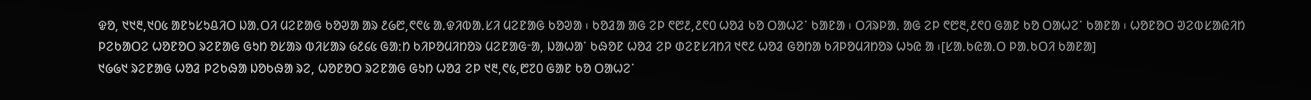ᱫᱚ, ᱑᱑᱓,᱑᱐᱕ ᱟᱱᱩᱥᱩᱪᱤᱛ ᱡᱟᱹᱛᱤ ᱢᱮᱱᱟᱜ ᱠᱚᱣᱟ ᱟᱨ ᱒᱙᱘,᱖᱖᱕ ᱟᱹᱫᱤᱵᱟᱹᱥᱤ ᱢᱮᱱᱟᱜ ᱠᱚᱣᱟ ᱾ ᱠᱚᱲᱟ ᱟᱜ ᱮᱞ ᱖᱘᱒,᱒᱖᱐ ᱦᱚᱲ ᱠᱚ ᱛᱟᱦᱮᱸ ᱠᱟᱱᱟ ᱾ ᱛᱤᱨᱞᱟᱹ ᱟᱜ ᱮᱞ ᱖᱘᱓,᱒᱖᱐ ᱜᱟᱱ ᱠᱚ ᱛᱟᱦᱮᱸ ᱠᱟᱱᱟ ᱾ ᱦᱚᱱᱚᱛ ᱣᱮᱵᱥᱟᱭᱤᱴ ᱞᱮᱠᱟᱛᱮ ᱦᱚᱱᱚᱛ ᱨᱮᱱᱟᱜ ᱜᱩᱴ ᱚᱥᱟᱨ ᱵᱤᱥᱟᱨ ᱙᱒᱔᱕ ᱜᱟᱺᱴ ᱠᱤᱞᱚᱢᱤᱴᱚᱨ ᱢᱮᱱᱟᱜᱼᱟ, ᱡᱟᱦᱟᱸ ᱠᱷᱚᱱ ᱦᱚᱲ ᱮᱞ ᱰᱮᱱᱥᱤᱴᱤ ᱑᱖᱒ ᱦᱚᱲ ᱜᱚᱴᱟ ᱠᱤᱞᱚᱢᱤᱴᱚᱨ ᱦᱩᱭ ᱟ ᱾[ᱥᱟᱹᱠᱭᱟᱹᱛ ᱞᱟᱹᱠᱛᱤ ᱠᱟᱱᱟ]
᱑᱙᱙᱑ ᱨᱮᱱᱟᱜ ᱦᱚᱲ ᱞᱮᱠᱷᱟ ᱡᱚᱠᱷᱟ ᱨᱮ, ᱦᱚᱱᱚᱛ ᱨᱮᱱᱟᱜ ᱜᱩᱴ ᱦᱚᱲ ᱮᱞ ᱑᱓,᱖᱕,᱘᱗᱐ ᱜᱟᱱ ᱠᱚ ᱛᱟᱦᱮᱸ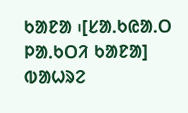ᱠᱟᱱᱟ ᱾[ᱥᱟᱹᱠᱭᱟᱹᱛ ᱞᱟᱹᱠᱛᱤ ᱠᱟᱱᱟ]
ᱵᱟᱦᱨᱮ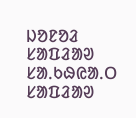ᱡᱚᱱᱚᱲ ᱥᱟᱯᱲᱟᱣ
ᱥᱟᱹᱠᱷᱭᱟᱹᱛ ᱥᱟᱯᱲᱟᱣ